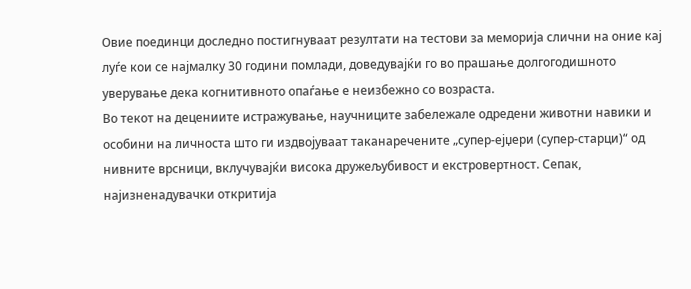Овие поединци доследно постигнуваат резултати на тестови за меморија слични на оние кај луѓе кои се најмалку 30 години помлади, доведувајќи го во прашање долгогодишното уверување дека когнитивното опаѓање е неизбежно со возраста.
Во текот на децениите истражување, научниците забележале одредени животни навики и особини на личноста што ги издвојуваат таканаречените „супер-ејџери (супер-старци)“ од нивните врсници, вклучувајќи висока дружељубивост и екстровертност. Сепак, најизненадувачки откритија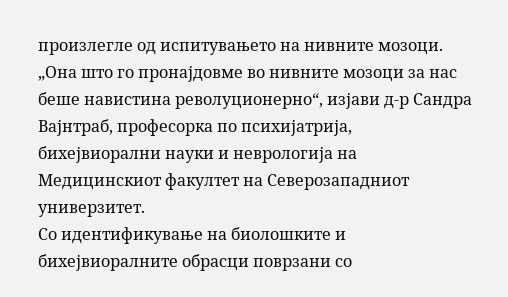произлегле од испитувањето на нивните мозоци.
„Она што го пронајдовме во нивните мозоци за нас беше навистина револуционерно“, изјави д-р Сандра Вајнтраб, професорка по психијатрија, бихејвиорални науки и неврологија на Медицинскиот факултет на Северозападниот универзитет.
Со идентификување на биолошките и бихејвиоралните обрасци поврзани со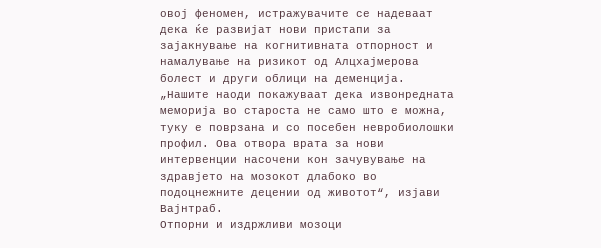овој феномен, истражувачите се надеваат дека ќе развијат нови пристапи за зајакнување на когнитивната отпорност и намалување на ризикот од Алцхајмерова болест и други облици на деменција.
„Нашите наоди покажуваат дека извонредната меморија во староста не само што е можна, туку е поврзана и со посебен невробиолошки профил. Ова отвора врата за нови интервенции насочени кон зачувување на здравјето на мозокот длабоко во подоцнежните децении од животот“, изјави Вајнтраб.
Отпорни и издржливи мозоци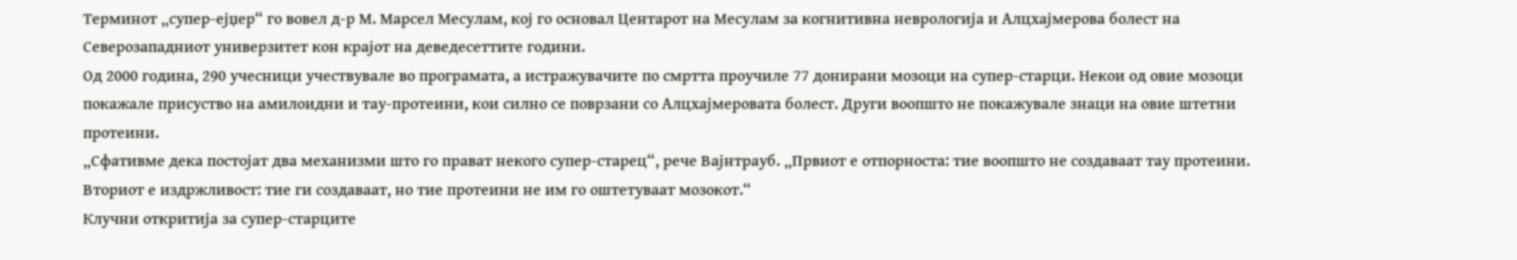Терминот „супер-ејџер“ го вовел д-р М. Марсел Месулам, кој го основал Центарот на Месулам за когнитивна неврологија и Алцхајмерова болест на Северозападниот универзитет кон крајот на деведесеттите години.
Од 2000 година, 290 учесници учествувале во програмата, а истражувачите по смртта проучиле 77 донирани мозоци на супер-старци. Некои од овие мозоци покажале присуство на амилоидни и тау-протеини, кои силно се поврзани со Алцхајмеровата болест. Други воопшто не покажувале знаци на овие штетни протеини.
„Сфативме дека постојат два механизми што го прават некого супер-старец“, рече Вајнтрауб. „Првиот е отпорноста: тие воопшто не создаваат тау протеини. Вториот е издржливост: тие ги создаваат, но тие протеини не им го оштетуваат мозокот.“
Клучни откритија за супер-старците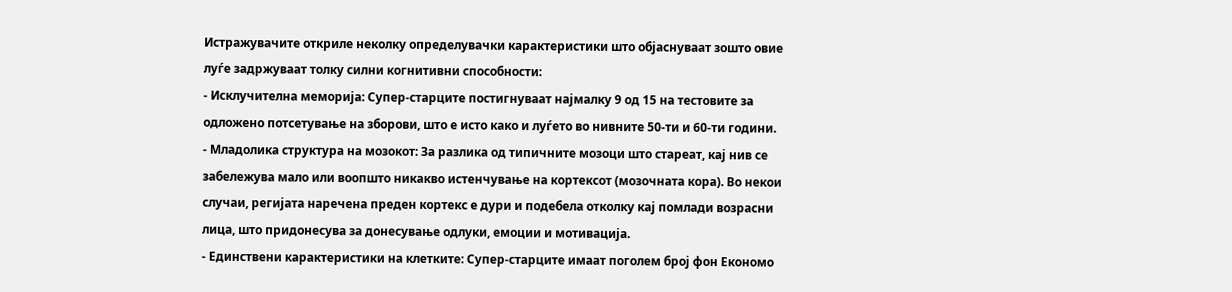Истражувачите откриле неколку определувачки карактеристики што објаснуваат зошто овие луѓе задржуваат толку силни когнитивни способности:
- Исклучителна меморија: Супер-старците постигнуваат најмалку 9 од 15 на тестовите за одложено потсетување на зборови, што е исто како и луѓето во нивните 50-ти и 60-ти години.
- Младолика структура на мозокот: За разлика од типичните мозоци што стареат, кај нив се забележува мало или воопшто никакво истенчување на кортексот (мозочната кора). Во некои случаи, регијата наречена преден кортекс е дури и подебела отколку кај помлади возрасни лица, што придонесува за донесување одлуки, емоции и мотивација.
- Единствени карактеристики на клетките: Супер-старците имаат поголем број фон Економо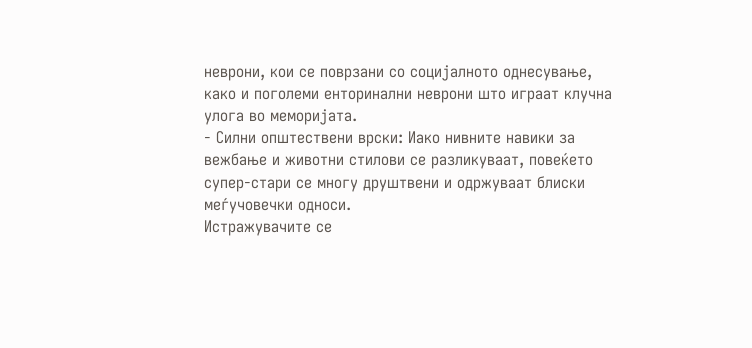неврони, кои се поврзани со социјалното однесување, како и поголеми енторинални неврони што играат клучна улога во меморијата.
- Силни општествени врски: Иако нивните навики за вежбање и животни стилови се разликуваат, повеќето супер-стари се многу друштвени и одржуваат блиски меѓучовечки односи.
Истражувачите се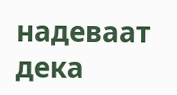надеваат дека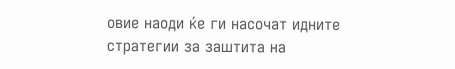овие наоди ќе ги насочат идните стратегии за заштита на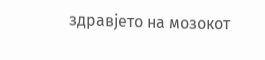здравјето на мозокот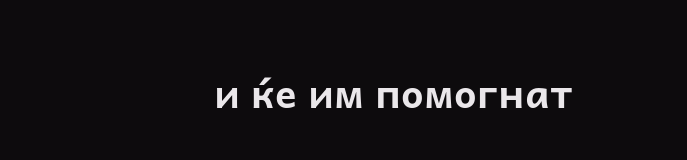и ќе им помогнат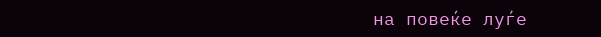на повеќе луѓе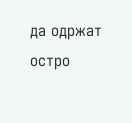да одржат остро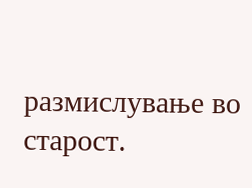размислување во старост.